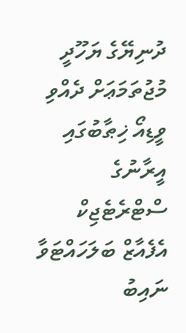ދުނިޔޭގެ ޔަހޫދީ މުޖުތަމަޢަށް ދެއްވި ވީޑިއޯ ޚިޠާބުގައި އީރާނުގެ ސްޓްރެޓެޖިކް އެފެއާޒް ބަލަހައްޓަވާ ނައިބު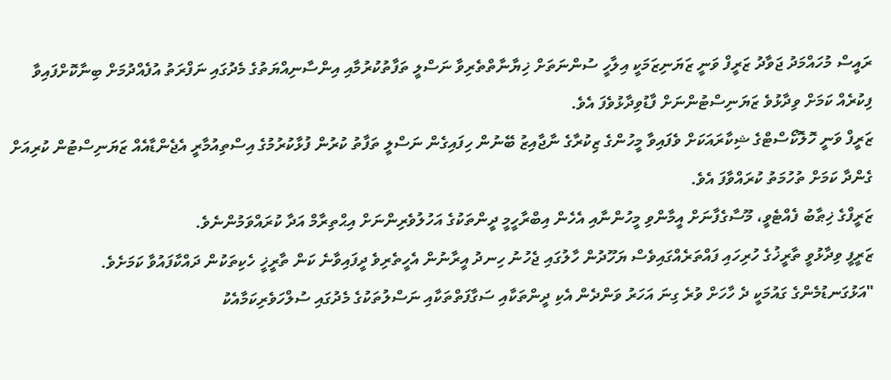ރައީސް މުހައްމަދު ޖަވާދު ޒަރީފް ވަނީ ޒަޔަނިޒަމަކީ އިލާހީ ސުންނަތަށް ޚިޔާނާތްތެރިވާ ނަސްލީ ތަފާތުކުރުމާއި އިންސާނިއްޔަތުގެ މެދުގައި ނަފްރަތު އުފެއްދުމަށް ބިނާކޮށްފައިވާ ފިކުރެއް ކަމަށް ވިދާޅުވެ ޒަޔަނިސްޓުންނަށް ފާޑުވިދާޅުވެފަ އެވެ.
ޒަރީފް ވަނީ ހޮލޮކޯސްޓްގެ ޝިކާރައަކަށް ވެފައިވާ މީހުންގެ ޒިކުރާގެ ނާޖާއިޒު ބޭނުން ހިފައިގެން ނަސްލީ ތަފާތު ކުރުން ފުޅާކުރުމުގެ އިސްތިއުމާރީ އެޖެންޑާއެއް ޒަޔަނިސްޓުން ކުރިއަށް ގެންދާ ކަމަށް ތުހުމަތު ކުރައްވާފަ އެވެ.
ޒަރީފްގެ ޚިޠާބު ފެއްޓެވީ، މޫސާގެފާނަށް އީމާންވި މީހުންނާއި އެހެން އިބްރާހީމީ ދީންތަކުގެ އަހުލުވެރިންނަށް އިޙްތިރާމް އަދާ ކުރައްވަމުންނެވެ.
ޒަރީފީ ވިދާޅުވީ ތާރީޚުގެ ހުރިހައި ފައްތަރެއްގައިވެސް ޔަހޫދުން ހާލުގައި ޖެހުނު ހިނދު އީރާނުން އެހީތެރިވެ ދީފައިވާނެ ކަން ތާރީޚީ ހެކިތަކުން ދައްކާފައުވާ ކަމަށެވެ.
"އަޅުގަނޑުމެންގެ ގައުމަކީ ދެ ހާހަށް ވުރެ ގިނަ އަހަރު ވަންދެން އެކި ދީންތަކާއި ސަގާފަތްތަކާއި ނަސްލުތަކުގެ މެދުގައި ސުލްހަވެރިކަމާއެކު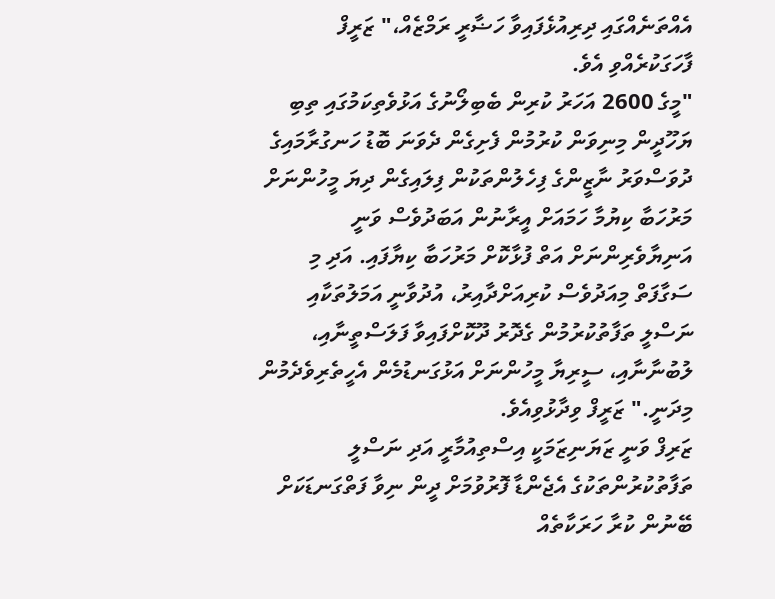އެއްތަނެއްގައި ދިރިއުޅެފައިވާ ހަޟާރީ ރަމްޒެއް،" ޒަރީފް ފާހަގަކުރެއްވި އެވެ.
"މީގެ 2600 އަހަރު ކުރިން ބެބިލޯނުގެ އަޅުވެތިކަމުގައި ތިބި ޔަހޫދީން މިނިވަން ކުރުމުން ފެށިގެން ދެވަނަ ބޮޑު ހަނގުރާމައިގެ ދުވަސްވަރު ނާޒީންގެ ފިހެލުންތަކުން ފިލައިގެން ދިޔަ މީހުންނަށް މަރުހަބާ ކިޔުމާ ހަމައަށް އީރާނުން އަބަދުވެސް ވަނީ އަނިޔާވެރިންނަށް އަތް ފުޅާކޮށް މަރުހަބާ ކިޔާފައި. އަދި މި ސަގާފަތް މިއަދުވެސް ކުރިއަށްދާއިރު، އުދުވާނީ އަމަލުތަކާއި ނަސްލީ ތަފާތުކުރުމުން ގެދޮރު ދޫކޮށްފައިވާ ފަލަސްތީނާއި، ލުބުނާނާއި، ސީރިޔާ މީހުންނަށް އަޅުގަނޑުމެން އެހީތެރިވެދެމުން މިދަނީ." ޒަރީފް ވިދާޅުވިއެވެ.
ޒަރިފް ވަނީ ޒަޔަނިޒަމަކީ އިސްތިއުމާރީ އަދި ނަސްލީ ތަފާތުކުރުންތަކުގެ އެޖެންޑާ ފޮރުވުމަށް ދީން ނިވާ ފަތްގަނޑަކަށް ބޭނުން ކުރާ ހަރަކާތެއް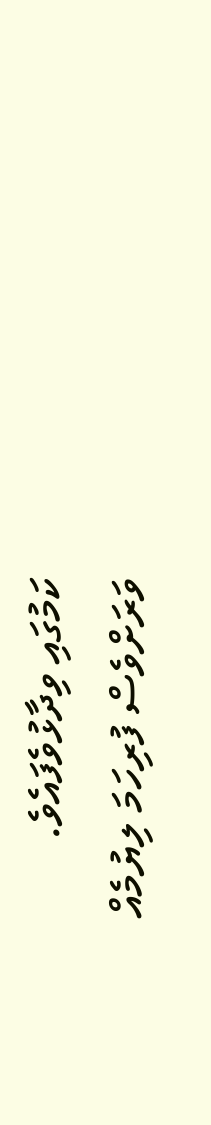ކަމުގައި ވިދާޅުވެފައެވެ.
ވަރަށްވެސް ފުރިހަމަ ލިޔުމެއް